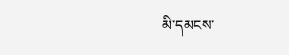མི་དམངས་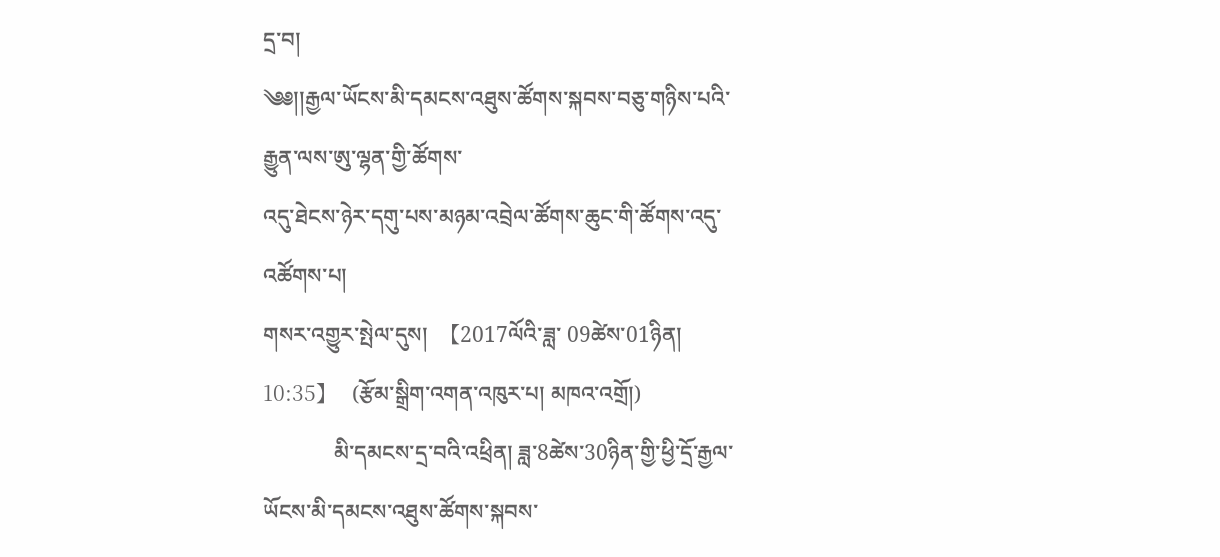དྲ་བ།
༄༅།།རྒྱལ་ཡོངས་མི་དམངས་འཐུས་ཚོགས་སྐབས་བཅུ་གཉིས་པའི་རྒྱུན་ལས་ཨུ་ལྷན་གྱི་ཚོགས་
འདུ་ཐེངས་ཉེར་དགུ་པས་མཉམ་འབྲེལ་ཚོགས་ཆུང་གི་ཚོགས་འདུ་འཚོགས་པ།
གསར་འགྱུར་སྤེལ་དུས།  【2017ལོའི་ཟླ་ 09ཚེས་01ཉིན། 10:35】   (རྩོམ་སྒྲིག་འགན་འཁུར་པ། མཁའ་འགྲོ།)
             མི་དམངས་དྲ་བའི་འཕྲིན། ཟླ་8ཚེས་30ཉིན་གྱི་ཕྱི་དྲོ་རྒྱལ་ཡོངས་མི་དམངས་འཐུས་ཚོགས་སྐབས་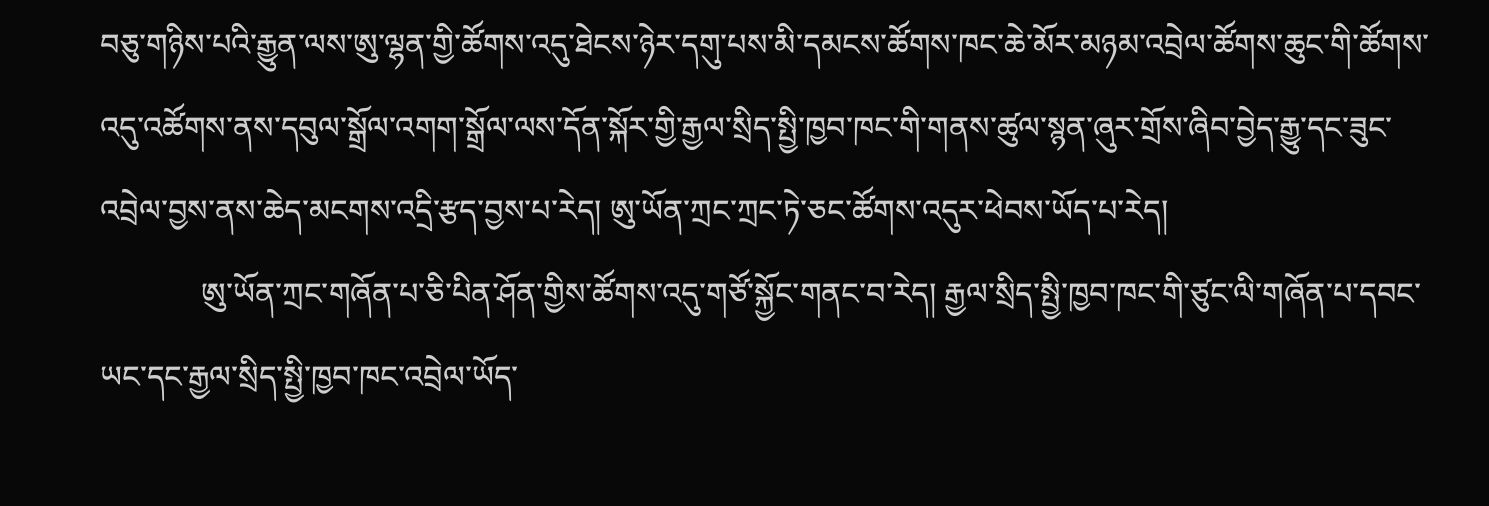བཅུ་གཉིས་པའི་རྒྱུན་ལས་ཨུ་ལྷན་གྱི་ཚོགས་འདུ་ཐེངས་ཉེར་དགུ་པས་མི་དམངས་ཚོགས་ཁང་ཆེ་མོར་མཉམ་འབྲེལ་ཚོགས་ཆུང་གི་ཚོགས་འདུ་འཚོགས་ནས་དབུལ་སྒྲོལ་འགག་སྒྲོལ་ལས་དོན་སྐོར་གྱི་རྒྱལ་སྲིད་སྤྱི་ཁྱབ་ཁང་གི་གནས་ཚུལ་སྙན་ཞུར་གྲོས་ཞིབ་བྱེད་རྒྱུ་དང་ཟུང་འབྲེལ་བྱས་ནས་ཆེད་མངགས་འདྲི་རྩད་བྱས་པ་རེད། ཨུ་ཡོན་ཀྲང་ཀྲང་ཏེ་ཅང་ཚོགས་འདུར་ཕེབས་ཡོད་པ་རེད།
             ཨུ་ཡོན་ཀྲང་གཞོན་པ་ཅི་པིན་ཤོན་གྱིས་ཚོགས་འདུ་གཙོ་སྐྱོང་གནང་བ་རེད། རྒྱལ་སྲིད་སྤྱི་ཁྱབ་ཁང་གི་ཙུང་ལི་གཞོན་པ་དབང་ཡང་དང་རྒྱལ་སྲིད་སྤྱི་ཁྱབ་ཁང་འབྲེལ་ཡོད་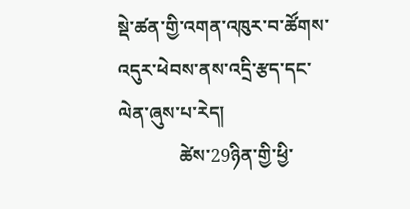སྡེ་ཚན་གྱི་འགན་འཁུར་བ་ཚོགས་འདུར་ཕེབས་ནས་འདྲི་རྩད་དང་ལེན་ཞུས་པ་རེད།
             ཚེས་29ཉིན་གྱི་ཕྱི་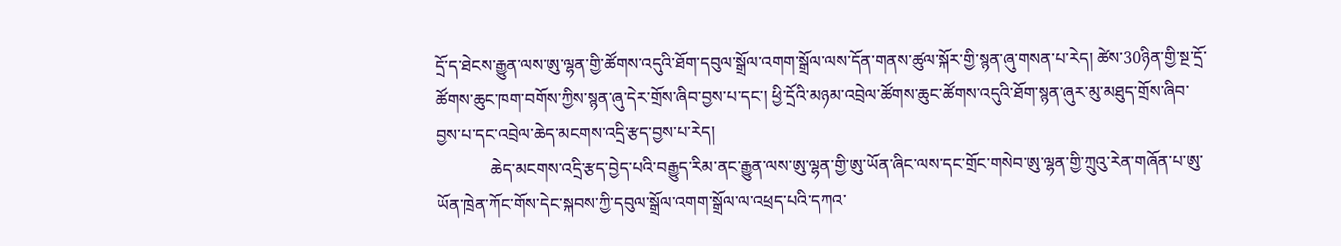དྲོ་ད་ཐེངས་རྒྱུན་ལས་ཨུ་ལྷན་གྱི་ཚོགས་འདུའི་ཐོག་དབུལ་སྒྲོལ་འགག་སྒྲོལ་ལས་དོན་གནས་ཚུལ་སྐོར་གྱི་སྙན་ཞུ་གསན་པ་རེད། ཚེས་30ཉིན་གྱི་སྔ་དྲོ་ཚོགས་ཆུང་ཁག་བགོས་ཀྱིས་སྙན་ཞུ་དེར་གྲོས་ཞིབ་བྱས་པ་དང་། ཕྱི་དྲོའི་མཉམ་འབྲེལ་ཚོགས་ཆུང་ཚོགས་འདུའི་ཐོག་སྙན་ཞུར་མུ་མཐུད་གྲོས་ཞིབ་བྱས་པ་དང་འབྲེལ་ཆེད་མངགས་འདྲི་རྩད་བྱས་པ་རེད།
             ཆེད་མངགས་འདྲི་རྩད་བྱེད་པའི་བརྒྱུད་རིམ་ནང་རྒྱུན་ལས་ཨུ་ལྷན་གྱི་ཨུ་ཡོན་ཞིང་ལས་དང་གྲོང་གསེབ་ཨུ་ལྷན་གྱི་ཀྲུའུ་རེན་གཞོན་པ་ཨུ་ཡོན་ཁྲེན་ཀོང་གོས་དེང་སྐབས་ཀྱི་དབུལ་སྒྲོལ་འགག་སྒྲོལ་ལ་འཕྲད་པའི་དཀའ་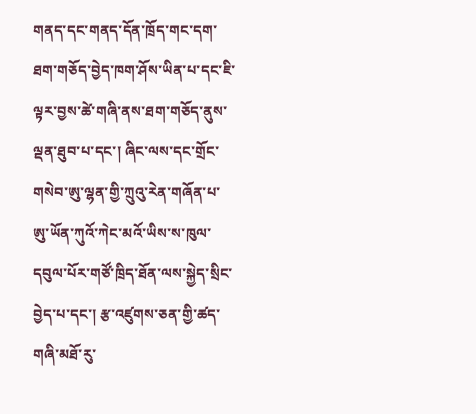གནད་དང་གནད་དོན་ཁྲོད་གང་དག་ཐག་གཅོད་བྱེད་ཁག་ཤོས་ཡིན་པ་དང་ཇི་ལྟར་བྱས་ཚེ་གཞི་ནས་ཐག་གཅོད་ནུས་ལྡན་ཐུབ་པ་དང་། ཞིང་ལས་དང་གྲོང་གསེབ་ཨུ་ལྷན་གྱི་ཀྲུའུ་རེན་གཞོན་པ་ཨུ་ཡོན་ཀུའོ་ཀེང་མའོ་ཡིས་ས་ཁུལ་དབུལ་པོར་གཙོ་ཁྲིད་ཐོན་ལས་སྐྱེད་སྲིང་བྱེད་པ་དང་། རྩ་འཛུགས་ཅན་གྱི་ཚད་གཞི་མཐོ་རུ་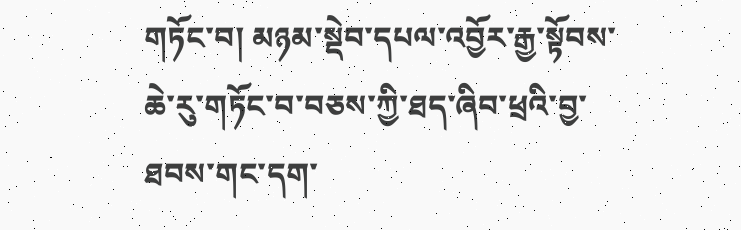གཏོང་བ། མཉམ་སྡེབ་དཔལ་འབྱོར་རྒྱ་སྟོབས་ཆེ་རུ་གཏོང་བ་བཅས་ཀྱི་ཐད་ཞིབ་ཕྲའི་བྱ་ཐབས་གང་དག་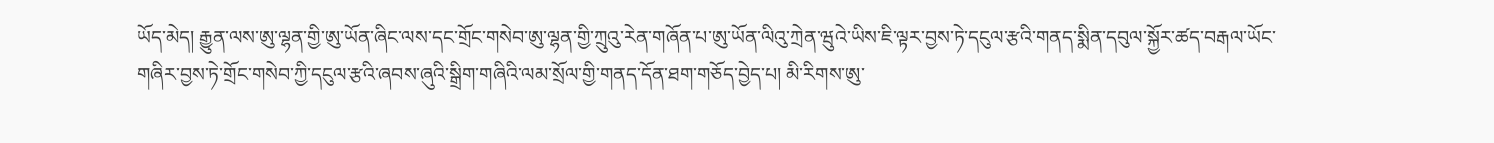ཡོད་མེད། རྒྱུན་ལས་ཨུ་ལྷན་གྱི་ཨུ་ཡོན་ཞིང་ལས་དང་གྲོང་གསེབ་ཨུ་ལྷན་གྱི་ཀྲུའུ་རེན་གཞོན་པ་ཨུ་ཡོན་ལིའུ་ཀྲེན་ཝུའེ་ཡིས་ཇི་ལྟར་བྱས་ཏེ་དངུལ་རྩའི་གནད་སྨིན་དབུལ་སྐྱོར་ཚད་བརྒལ་ཡོང་གཞིར་བྱས་ཏེ་གྲོང་གསེབ་ཀྱི་དངུལ་རྩའི་ཞབས་ཞུའི་སྒྲིག་གཞིའི་ལམ་སྲོལ་གྱི་གནད་དོན་ཐག་གཅོད་བྱེད་པ། མི་རིགས་ཨུ་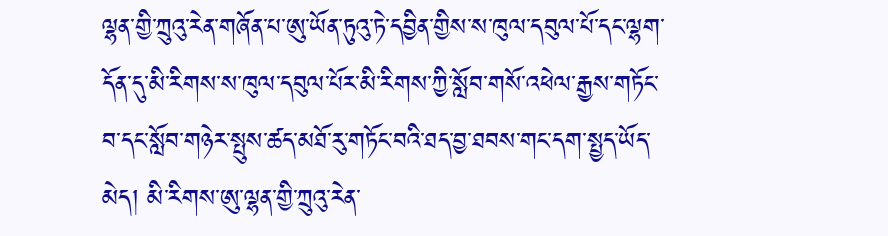ལྷན་གྱི་ཀྲུའུ་རེན་གཞོན་པ་ཨུ་ཡོན་ཏུའུ་ཏེ་དབྱིན་གྱིས་ས་ཁུལ་དབུལ་པོ་དང་ལྷག་དོན་དུ་མི་རིགས་ས་ཁུལ་དབུལ་པོར་མི་རིགས་ཀྱི་སློབ་གསོ་འཕེལ་རྒྱས་གཏོང་བ་དང་སློབ་གཉེར་སྤུས་ཚད་མཐོ་རུ་གཏོང་བའི་ཐད་བྱ་ཐབས་གང་དག་སྤྱད་ཡོད་མེད། མི་རིགས་ཨུ་ལྷན་གྱི་ཀྲུའུ་རེན་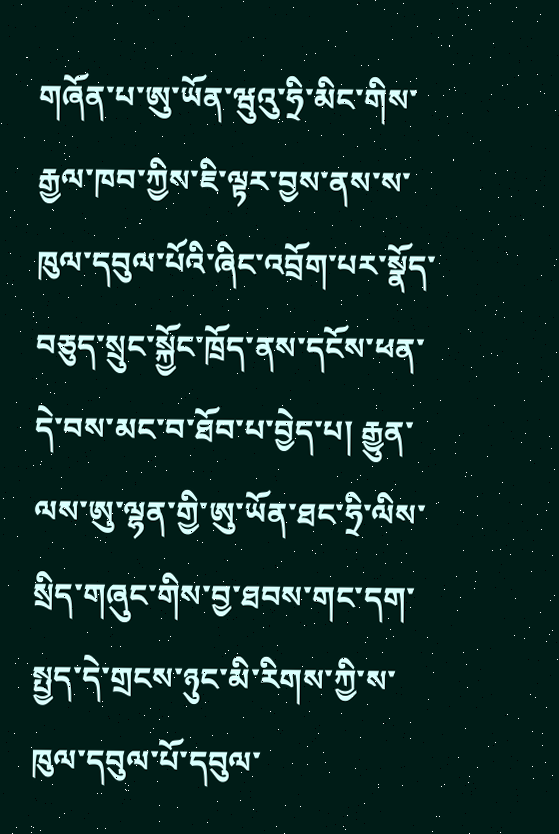གཞོན་པ་ཨུ་ཡོན་ཝུའུ་ཧྲི་མིང་གིས་རྒྱལ་ཁབ་ཀྱིས་ཇི་ལྟར་བྱས་ནས་ས་ཁུལ་དབུལ་པོའི་ཞིང་འབྲོག་པར་སྣོད་བཅུད་སྲུང་སྐྱོང་ཁྲོད་ནས་དངོས་ཕན་དེ་བས་མང་བ་ཐོབ་པ་བྱེད་པ། རྒྱུན་ལས་ཨུ་ལྷན་གྱི་ཨུ་ཡོན་ཐང་ཧྲི་ལིས་སྲིད་གཞུང་གིས་བྱ་ཐབས་གང་དག་སྤྱད་དེ་གྲངས་ཉུང་མི་རིགས་ཀྱི་ས་ཁུལ་དབུལ་པོ་དབུལ་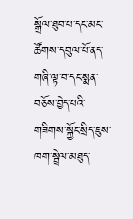སྒྲོལ་ཐུབ་པ་དང་མང་ཚོགས་དབུལ་པོ་ནད་གཞི་ལྟ་བ་དང་སྨན་བཅོས་བྱེད་པའི་གཟིགས་སྐྱོང་སྲིད་ཇུས་ཁག་སྦྲེལ་མཐུད་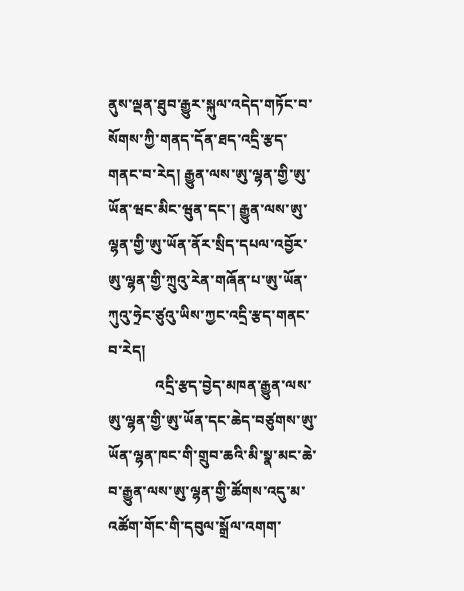ནུས་ལྡན་ཐུབ་རྒྱུར་སྐུལ་འདེད་གཏོང་བ་སོགས་ཀྱི་གནད་དོན་ཐད་འདྲི་རྩད་གནང་བ་རེད། རྒྱུན་ལས་ཨུ་ལྷན་གྱི་ཨུ་ཡོན་ཝང་མིང་ཝུན་དང་། རྒྱུན་ལས་ཨུ་ལྷན་གྱི་ཨུ་ཡོན་ནོར་སྲིད་དཔལ་འབྱོར་ཨུ་ལྷན་གྱི་ཀྲུའུ་རེན་གཞོན་པ་ཨུ་ཡོན་ཀུའུ་ཧྲེང་ཙུའུ་ཡིས་ཀྱང་འདྲི་རྩད་གནང་བ་རེད།
             འདྲི་རྩད་བྱེད་མཁན་རྒྱུན་ལས་ཨུ་ལྷན་གྱི་ཨུ་ཡོན་དང་ཆེད་བཙུགས་ཨུ་ཡོན་ལྷན་ཁང་གི་གྲུབ་ཆའི་མི་སྣ་མང་ཆེ་བ་རྒྱུན་ལས་ཨུ་ལྷན་གྱི་ཚོགས་འདུ་མ་འཚོག་གོང་གི་དབུལ་སྒྲོལ་འགག་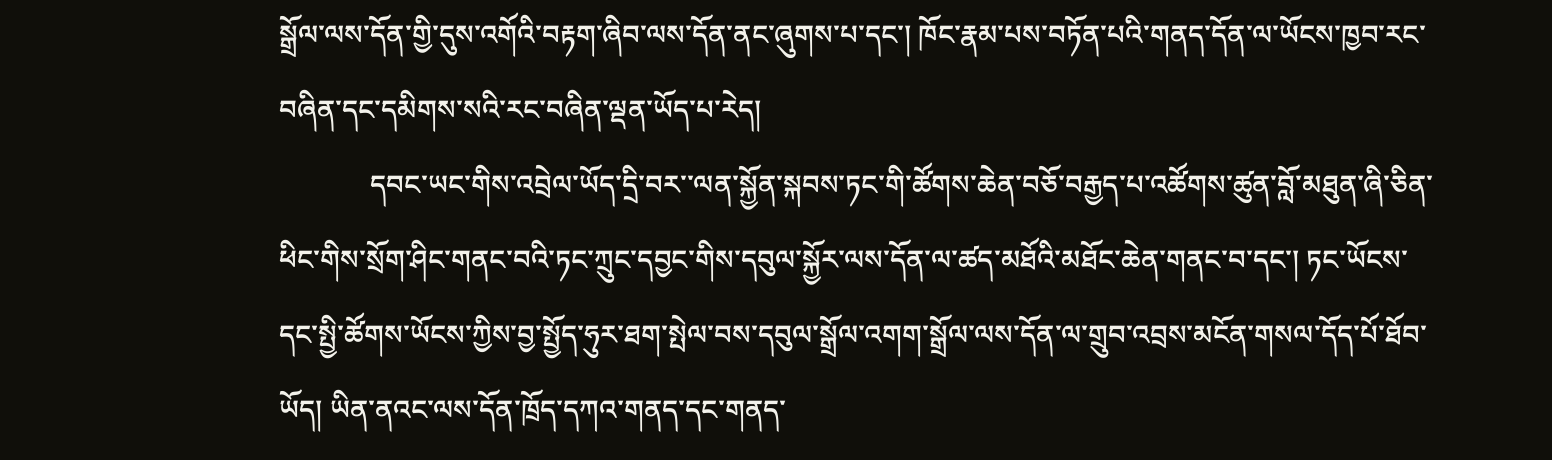སྒྲོལ་ལས་དོན་གྱི་དུས་འགོའི་བརྟག་ཞིབ་ལས་དོན་ནང་ཞུགས་པ་དང་། ཁོང་རྣམ་པས་བཏོན་པའི་གནད་དོན་ལ་ཡོངས་ཁྱབ་རང་བཞིན་དང་དམིགས་སའི་རང་བཞིན་ལྡན་ཡོད་པ་རེད།
             དབང་ཡང་གིས་འབྲེལ་ཡོད་དྲི་བར་་ལན་སྐྱོན་སྐབས་ཏང་གི་ཚོགས་ཆེན་བཅོ་བརྒྱད་པ་འཚོགས་ཚུན་བློ་མཐུན་ཞི་ཅིན་ཕིང་གིས་སྲོག་ཤིང་གནང་བའི་ཏང་ཀྲུང་དབྱང་གིས་དབུལ་སྐྱོར་ལས་དོན་ལ་ཚད་མཐོའི་མཐོང་ཆེན་གནང་བ་དང་། ཏང་ཡོངས་དང་སྤྱི་ཚོགས་ཡོངས་ཀྱིས་བྱ་སྤྱོད་ཧུར་ཐག་སྤེལ་བས་དབུལ་སྒྲོལ་འགག་སྒྲོལ་ལས་དོན་ལ་གྲུབ་འབྲས་མངོན་གསལ་དོད་པོ་ཐོབ་ཡོད། ཡིན་ནའང་ལས་དོན་ཁྲོད་དཀའ་གནད་དང་གནད་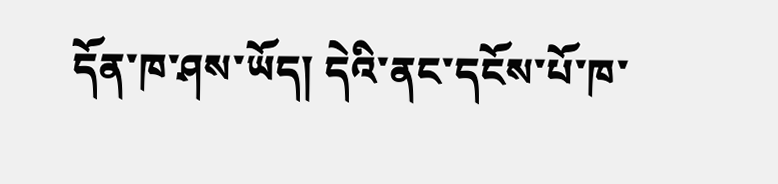དོན་ཁ་ཤས་ཡོད། དེའི་ནང་དངོས་པོ་ཁ་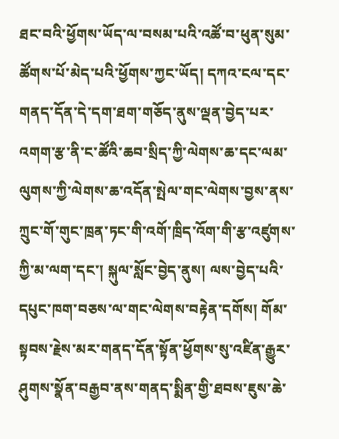ཐང་བའི་ཕྱོགས་ཡོད་ལ་བསམ་པའི་འཚོ་བ་ཕུན་སུམ་ཚོགས་པོ་མེད་པའི་ཕྱོགས་ཀྱང་ཡོད། དཀའ་ངལ་དང་གནད་དོན་དེ་དག་ཐག་གཅོད་ནུས་ལྡན་བྱེད་པར་འགག་རྩ་ནི་ང་ཚོའི་ཆབ་སྲིད་ཀྱི་ལེགས་ཆ་དང་ལམ་ལུགས་ཀྱི་ལེགས་ཆ་འདོན་སྤེལ་གང་ལེགས་བྱས་ནས་ཀྲུང་གོ་གུང་ཁྲན་ཏང་གི་འགོ་ཁྲིད་འོག་གི་རྩ་འཛུགས་ཀྱི་མ་ལག་དང་། སྐུལ་སློང་བྱེད་ནུས། ལས་བྱེད་པའི་དཔུང་ཁག་བཅས་ལ་གང་ལེགས་བརྟེན་དགོས། གོམ་སྟབས་རྗེས་མར་གནད་དོན་སྟོན་ཕྱོགས་སུ་འཛིན་རྒྱུར་ཤུགས་སྣོན་བརྒྱབ་ནས་གནད་སྨིན་གྱི་ཐབས་ཇུས་ཆེ་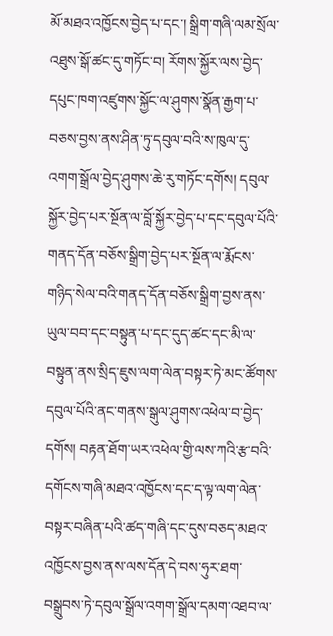མོ་མཐའ་འཁྱོངས་བྱེད་པ་དང་། སྒྲིག་གཞི་ལམ་སྲོལ་འཐུས་སྒོ་ཚང་དུ་གཏོང་བ། རོགས་སྐྱོར་ལས་བྱེད་དཔུང་ཁག་འཛུགས་སྐྱོང་ལ་ཤུགས་སྣོན་རྒྱག་པ་བཅས་བྱས་ནས་ཤིན་ཏུ་དབུལ་བའི་ས་ཁུལ་དུ་འགག་སྒྲོལ་བྱེད་ཤུགས་ཆེ་རུ་གཏོང་དགོས། དབུལ་སྐྱོར་བྱེད་པར་སྔོན་ལ་བློ་སྐྱོར་བྱེད་པ་དང་དབུལ་པོའི་གནད་དོན་བཅོས་སྒྲིག་བྱེད་པར་སྔོན་ལ་རྨོངས་གཉིད་སེལ་བའི་གནད་དོན་བཅོས་སྒྲིག་བྱས་ནས་ཡུལ་བབ་དང་བསྟུན་པ་དང་དུད་ཚང་དང་མི་ལ་བསྟུན་ནས་སྲིད་ཇུས་ལག་ལེན་བསྟར་ཏེ་མང་ཚོགས་དབུལ་པོའི་ནང་གནས་སྒུལ་ཤུགས་འཕེལ་བ་བྱེད་དགོས། བརྟན་ཐོག་ཡར་འཕེལ་གྱི་ལས་ཀའི་རྩ་བའི་དགོངས་གཞི་མཐའ་འཁྱོངས་དང་ད་ལྟ་ལག་ལེན་བསྟར་བཞིན་པའི་ཚད་གཞི་དང་དུས་བཅད་མཐའ་འཁྱོངས་བྱས་ནས་ལས་དོན་དེ་བས་ཧུར་ཐག་བསྒྲུབས་ཏེ་དབུལ་སྒྲོལ་འགག་སྒྲོལ་དམག་འཐབ་ལ་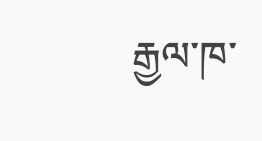རྒྱལ་ཁ་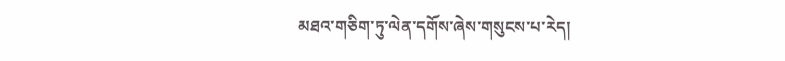མཐའ་གཅིག་ཏུ་ལེན་དགོས་ཞེས་གསུངས་པ་རེད།